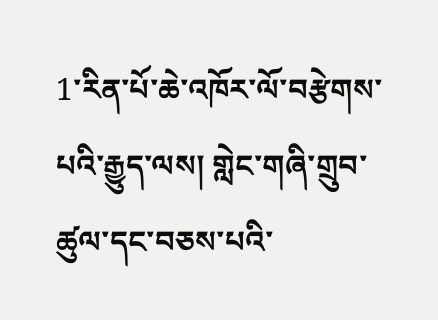1་རིན་པོ་ཆེ་འཁོར་ལོ་བརྩེགས་པའི་རྒྱུད་ལས། གླེང་གཞི་གྲུབ་ཚུལ་དང་བཅས་པའི་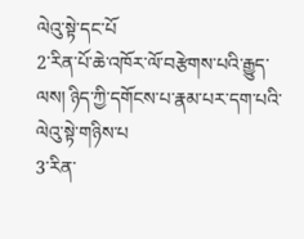ལེའུ་སྟེ་དང་པོ
2་རིན་པོ་ཆེ་འཁོར་ལོ་བརྩེགས་པའི་རྒྱུད་ལས། ཉིད་ཀྱི་དགོངས་པ་རྣམ་པར་དག་པའི་ལེའུ་སྟེ་གཉིས་པ
3་རིན་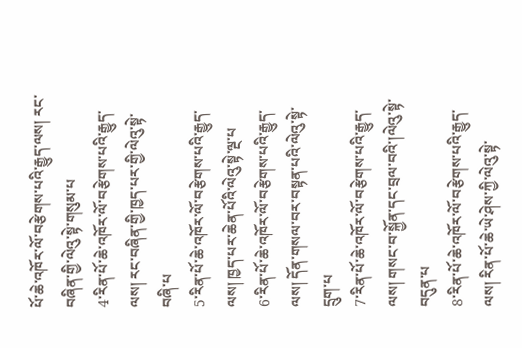པོ་ཆེ་འཁོར་ལོ་བརྩེགས་པའི་རྒྱུད་ལས། རང་བཞིན་གྱི་ལེའུ་སྟེ་གསུམ་པ
4་རིན་པོ་ཆེ་འཁོར་ལོ་བརྩེགས་པའི་རྒྱུད་ལས། རང་བཞིན་གྱི་ཁྱད་པར་གྱི་ལེའུ་སྟེ་བཞི་པ
5་རིན་པོ་ཆེ་འཁོར་ལོ་བརྩེགས་པའི་རྒྱུད་ལས། ཁྱད་པར་ཆེན་པོའི་ལེའུ་སྟེ་ལྔ་པ
6་རིན་པོ་ཆེ་འཁོར་ལོ་བརྩེགས་པའི་རྒྱུད་ལས། དོན་གསལ་བར་བསྟན་པའི་ལེའུ་སྟེ་དྲུག་པ
7་རིན་པོ་ཆེ་འཁོར་ལོ་བརྩེགས་པའི་རྒྱུད་ལས། གསང་བ་སྐྱོན་དང་བྲལ་བའི་།ལེའུ་སྟེ་བདུན་པ
8་རིན་པོ་ཆེ་འཁོར་ལོ་བརྩེགས་པའི་རྒྱུད་ལས། རིན་པོ་ཆེ་ཡེ་ཤེས་ཀྱི་ལེའུ་སྟེ་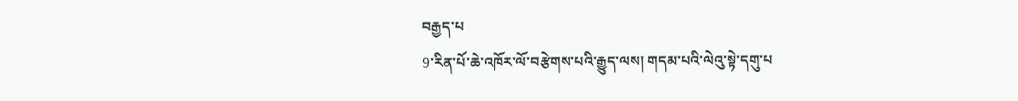བརྒྱད་པ
9་རིན་པོ་ཆེ་འཁོར་ལོ་བརྩེགས་པའི་རྒྱུད་ལས། གདམ་པའི་ལེའུ་སྟེ་དགུ་པ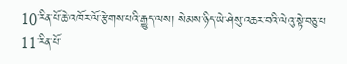10་རིན་པོ་ཆེ་འཁོར་ལོ་རྩེགས་པའི་རྒྱུད་ལས། སེམས་ཉིད་ཡེ་ཤེསུ་འཆར་བའི་ལེའུ་སྟེ་བཅུ་པ
11་རིན་པོ་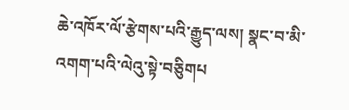ཆེ་འཁོར་ལོ་རྩེགས་པའི་རྒྱུད་ལས། སྣང་བ་མི་འགག་པའི་ལེའུ་སྟེ་བཅིུགཔ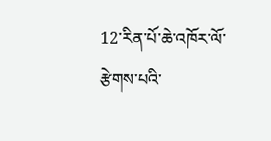12་རིན་པོ་ཆེ་འཁོར་ལོ་རྩེགས་པའི་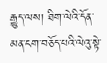རྒྱུད་ལས། ཐིག་ལེའི་དོན་མན་ངག་བཅོད་པའི་ལེའུ་སྟེ་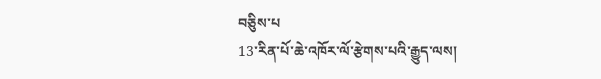བཅིུས་པ
13་རིན་པོ་ཆེ་འཁོར་ལོ་རྩེགས་པའི་རྒྱུད་ལས།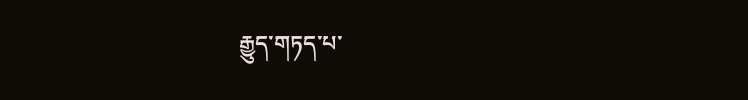རྒྱུད་གཏད་པ་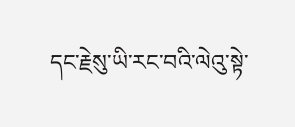དང་རྗེསུ་ཡི་རང་བའི་ལེའུ་སྟེ་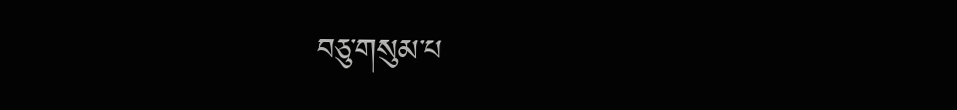བཅུ་གསུམ་པ